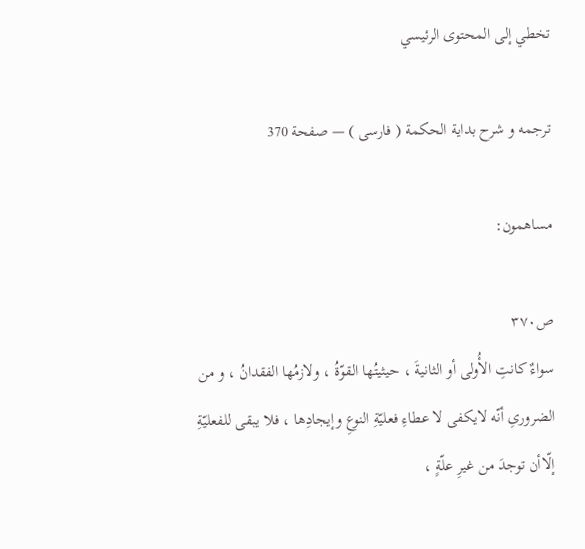تخطي إلى المحتوى الرئيسي

ترجمه و شرح بداية الحكمة ( فارسى ) — صفحة 370

مساهمون:

ص٣٧٠
سواءٌ كانتِ الأُولى أو الثانيةَ ، حيثيتُها القوّةُ ، ولازمُها الفقدانُ ، و من الضرورىِ أنّه لايكفى لا عطاءِ فعليّةِ النوعِ وإيجادِها ، فلا يبقى للفعليّةِ إلّاأن توجدَ من غيرِ علّةٍ ،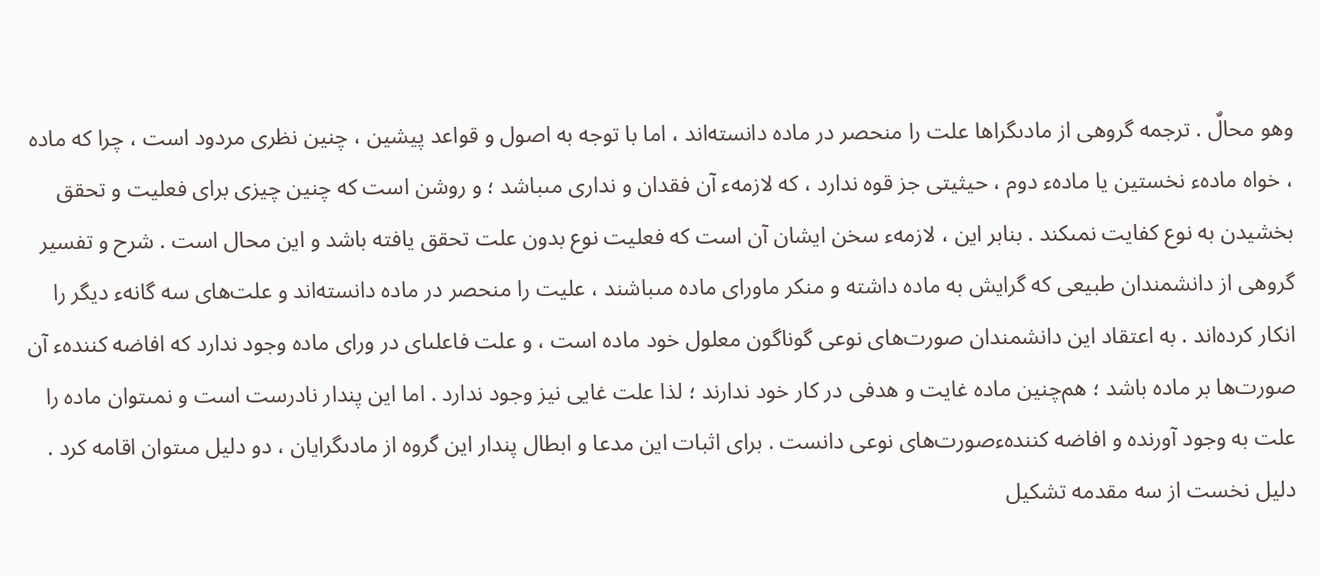وهو محالٌ . ترجمه گروهى از مادىگراها علت را منحصر در ماده دانسته‌اند ، اما با توجه به اصول و قواعد پيشين ، چنين نظرى مردود است ، چرا كه ماده ، خواه مادهء نخستين يا مادهء دوم ، حيثيتى جز قوه ندارد ، كه لازمهء آن فقدان و ندارى مىباشد ؛ و روشن است كه چنين چيزى براى فعليت و تحقق بخشيدن به نوع كفايت نمىكند . بنابر اين ، لازمهء سخن ايشان آن است كه فعليت نوع بدون علت تحقق يافته باشد و اين محال است . شرح و تفسير گروهى از دانشمندان طبيعى كه گرايش به ماده داشته و منكر ماوراى ماده مىباشند ، عليت را منحصر در ماده دانسته‌اند و علت‌هاى سه گانهء ديگر را انكار كرده‌اند . به اعتقاد اين دانشمندان صورت‌هاى نوعى گوناگون معلول خود ماده است ، و علت فاعلىاى در وراى ماده وجود ندارد كه افاضه كنندهء آن صورت‌ها بر ماده باشد ؛ هم‌چنين ماده غايت و هدفى در كار خود ندارند ؛ لذا علت غايى نيز وجود ندارد . اما اين پندار نادرست است و نمىتوان ماده را علت به وجود آورنده و افاضه كنندهءصورت‌هاى نوعى دانست . براى اثبات اين مدعا و ابطال پندار اين گروه از مادىگرايان ، دو دليل مىتوان اقامه كرد . دليل نخست از سه مقدمه تشكيل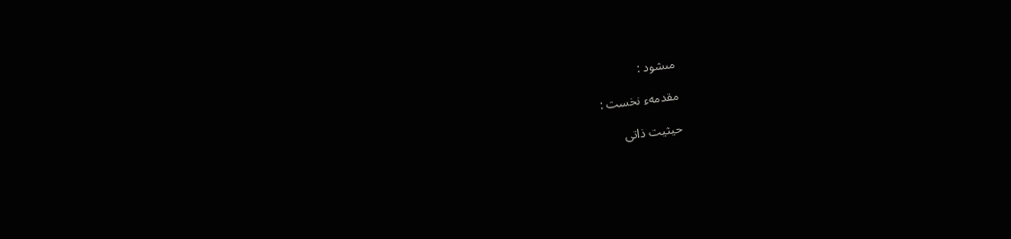مىشود :

مقدمهء نخست :

حيثيت ذاتى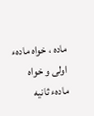ماده ، خواه مادهء اولى و خواه مادهء ثانيه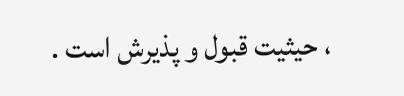، حيثيت قبول و پذيرش است .